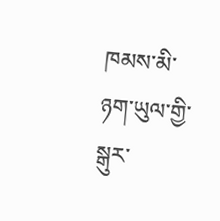ཁམས་མི་ཉག་ཡུལ་གྱི་སྒུར་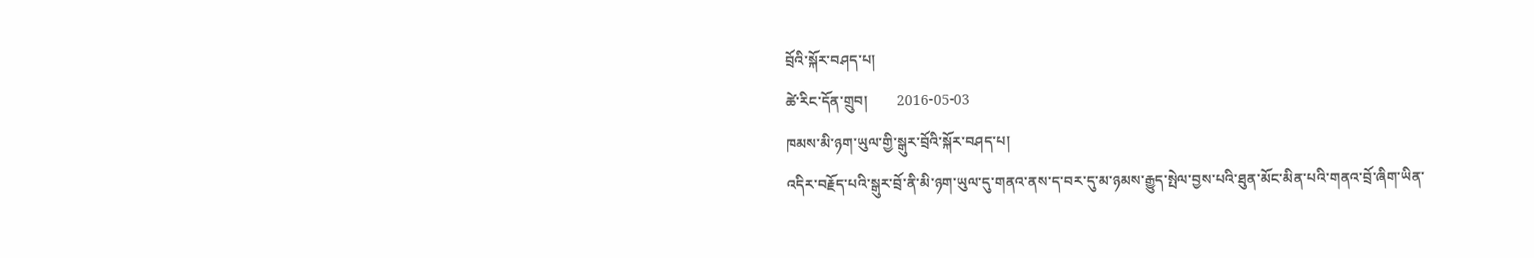བྲོའི་སྐོར་བཤད་པ།
ཚེ་རིང་དོན་གྲུབ།        2016-05-03
ཁམས་མི་ཉག་ཡུལ་གྱི་སྒུར་བྲོའི་སྐོར་བཤད་པ།
འདིར་བརྗོད་པའི་སྒུར་བྲོ་ནི་མི་ཉག་ཡུལ་དུ་གནའ་ནས་ད་བར་དུ་མ་ཉམས་རྒྱུད་སྤེལ་བྱས་པའི་ཐུན་མོང་མིན་པའི་གནའ་བྲོ་ཞིག་ཡིན་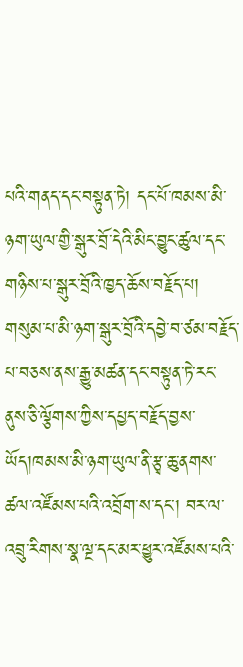པའི་གནད་དང་བསྟུན་ཏེ། དང་པོ་ཁམས་མི་ཉག་ཡུལ་གྱི་སྒུར་བྲོ་དེའི་མིང་བྱུང་ཚུལ་དང་གཉིས་པ་སྒུར་བྲོའི་ཁྱད་ཆོས་བརྗོད་པ། གསུམ་པ་མི་ཉག་སྒུར་བྲོའི་དབྱེ་བ་ཙམ་བརྗོད་པ་བཅས་ནས་རྒྱུ་མཚན་དང་བསྟུན་ཏེ་རང་ནུས་ཅི་ལྕོགས་ཀྱིས་དཔྱད་བརྗོད་བྱས་ཡོད།ཁམས་མི་ཉག་ཡུལ་ནི་རྩྭ་ཆུ་ནགས་ཚལ་འཛོམས་པའི་འབྲོག་ས་དང་། བར་ལ་འབྲུ་རིགས་སྣ་ལྔ་དང་མར་ཕྱུར་འཛོམས་པའི་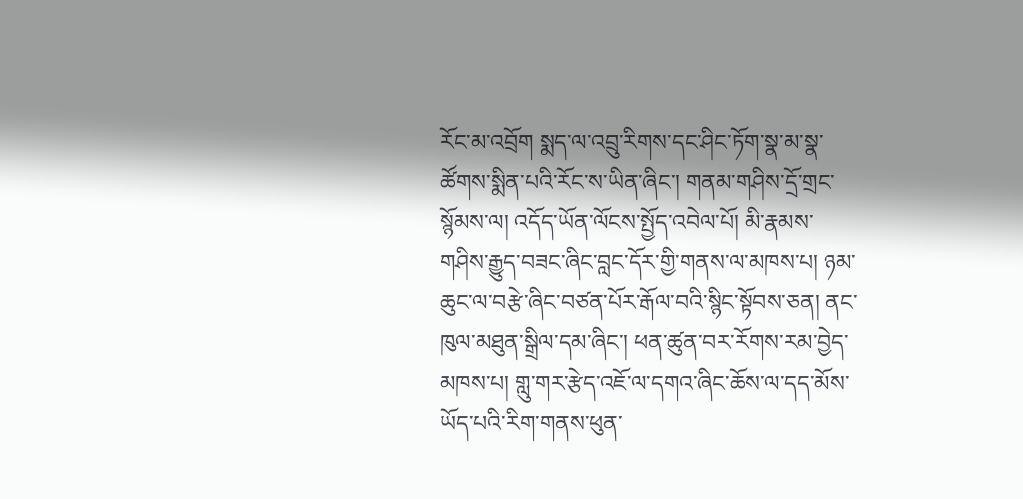རོང་མ་འབྲོག སྨད་ལ་འབྲུ་རིགས་དང་ཤིང་ཏོག་སྣ་མ་སྣ་ཚོགས་སྨིན་པའི་རོང་ས་ཡིན་ཞིང་། གནམ་གཤིས་དྲོ་གྲང་སྙོམས་ལ། འདོད་ཡོན་ལོངས་སྤྱོད་འབེལ་པོ། མི་རྣམས་གཤིས་རྒྱུད་བཟང་ཞིང་བླང་དོར་གྱི་གནས་ལ་མཁས་པ། ཉམ་ཆུང་ལ་བརྩེ་ཞིང་བཙན་པོར་རྒོལ་བའི་སྙིང་སྟོབས་ཅན། ནང་ཁུལ་མཐུན་སྒྲིལ་དམ་ཞིང་། ཕན་ཚུན་བར་རོགས་རམ་བྱེད་མཁས་པ། གླུ་གར་རྩེད་འཇོ་ལ་དགའ་ཞིང་ཆོས་ལ་དད་མོས་ཡོད་པའི་རིག་གནས་ཕུན་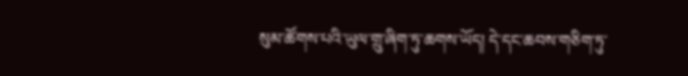སུམ་ཚོགས་པའི་ཡུལ་གྲུ་ཞིག་ཏུ་ཆགས་ཡོད། དེ་དང་ཆབས་གཅིག་ཏུ་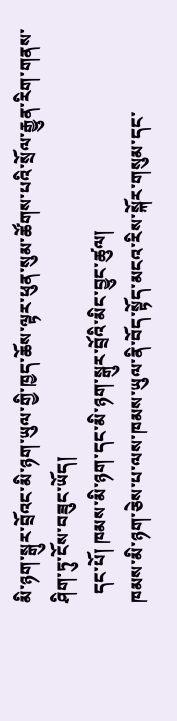མི་ཉག་སྒུར་བྲོའང་མི་ཉག་ཡུལ་གྱི་ཁྱད་ཆོས་ལྟར་ཕུན་སུམ་ཚོགས་པའི་སྲོལ་རྒྱུན་རིག་གནས་ཤིག་ཏུ་ངོས་བཟུང་ཡོད།
  དང་པོ། ཁམས་མི་ཉག་དང་མི་ཉག་སྒུར་བྲོའི་མིང་བྱུང་ཚུལ།
ཁམས་མི་ཉག་ཅེས་པ་ལས་ཁམས་ཡུལ་ནི་བོད་སྟོད་མངའ་རིས་སྐོར་གསུམ་དང་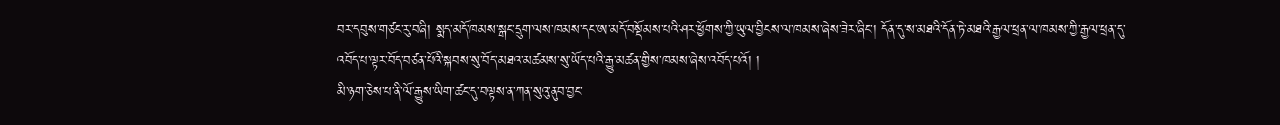བར་དབུས་གཙང་རུ་བཞི། སྨད་མདོ་ཁམས་སྒང་དྲུག་ལས་ཁམས་དང་ཨ་མདོ་བསྡོམས་པའི་ཤར་ཕྱོགས་ཀྱི་ཡུལ་བྱིངས་ལ་ཁམས་ཞེས་ཟེར་ཞིང་། དོན་དུ་ས་མཐའི་དོན་ཏེ་མཐའི་རྒྱལ་ཕྲན་ལ་ཁམས་ཀྱི་རྒྱལ་ཕྲན་དུ་འབོད་པ་ལྟར་བོད་བཙན་པོའི་སྐབས་སུ་བོད་མཐའ་མཚམས་སུ་ཡོད་པའི་རྒྱུ་མཚན་གྱིས་ཁམས་ཞེས་འབོད་པའོ། །
མི་ཉག་ཅེས་པ་ནི་ལོ་རྒྱུས་ཡིག་ཚང་དུ་བལྟས་ན་ཀན་སུའུ་ནུབ་བྱང་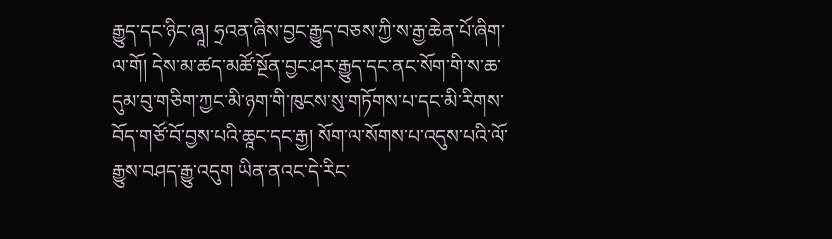རྒྱུད་དང་ཉིང་ཞཱ། ཧྲའན་ཞིས་བྱང་རྒྱུད་བཅས་ཀྱི་ས་རྒྱ་ཆེན་པོ་ཞིག་ལ་གོ། དེས་མ་ཚད་མཚོ་སྔོན་བྱང་ཤར་རྒྱུད་དང་ནང་སོག་གི་ས་ཆ་དུམ་བུ་གཅིག་ཀྱང་མི་ཉག་གི་ཁུངས་སུ་གཏོགས་པ་དང་མི་རིགས་བོད་གཙོ་བོ་བྱས་པའི་ཆཱང་དང་རྒྱ། སོག་ལ་སོགས་པ་འདུས་པའི་ལོ་རྒྱུས་བཤད་རྒྱུ་འདུག ཡིན་ནའང་དེ་རིང་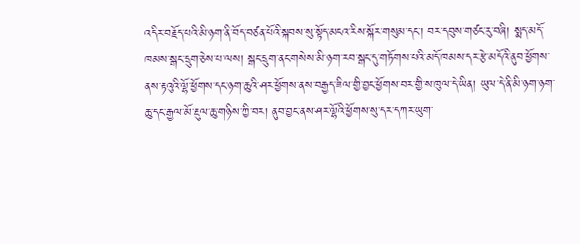འདིར་བརྗོད་པའི་མི་ཉག་ནི་བོད་བཙན་པོའི་སྐབས་སུ་སྟོད་མངའ་རིས་སྐོར་གསུམ་དང་། བར་དབུས་གཙང་རུ་བཞི། སྨད་མདོ་ཁམས་སྒང་དྲུག་ཅེས་པ་ལས། སྒང་དྲུག་ནང་གསེས་མི་ཉག་རབ་སྒང་དུ་གཏོགས་པའི་མདོ་ཁམས་དར་རྩེ་མདོའི་ནུབ་ཕྱོགས་ནས་རྟའུའི་ལྷོ་ཕྱོགས་དང་ཉག་ཆུའི་ཤར་ཕྱོགས་ནས་བརྒྱད་ཟིལ་གྱི་བྱང་ཕྱོགས་བར་གྱི་ས་ཁུལ་དེ་ཡིན། ཡུལ་དེ་ནི་མི་ཉག་ཉག་ཆུ་དང་རྒྱལ་མོ་རྔུལ་ཆུ་གཉིས་ཀྱི་བར། ནུབ་བྱང་ནས་ཤར་ལྷོའི་ཕྱོགས་སུ་དར་དཀར་ཡུག་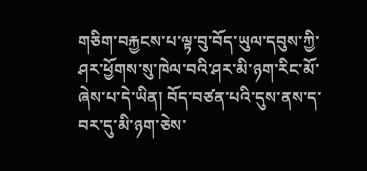གཅིག་བརྐྱངས་པ་ལྟ་བུ་བོད་ཡུལ་དབུས་ཀྱི་ཤར་ཕྱོགས་སུ་ཁེལ་བའི་ཤར་མི་ཉག་རིང་མོ་ཞེས་པ་དེ་ཡིན། བོད་བཙན་པའི་དུས་ནས་ད་བར་དུ་མི་ཉག་ཅེས་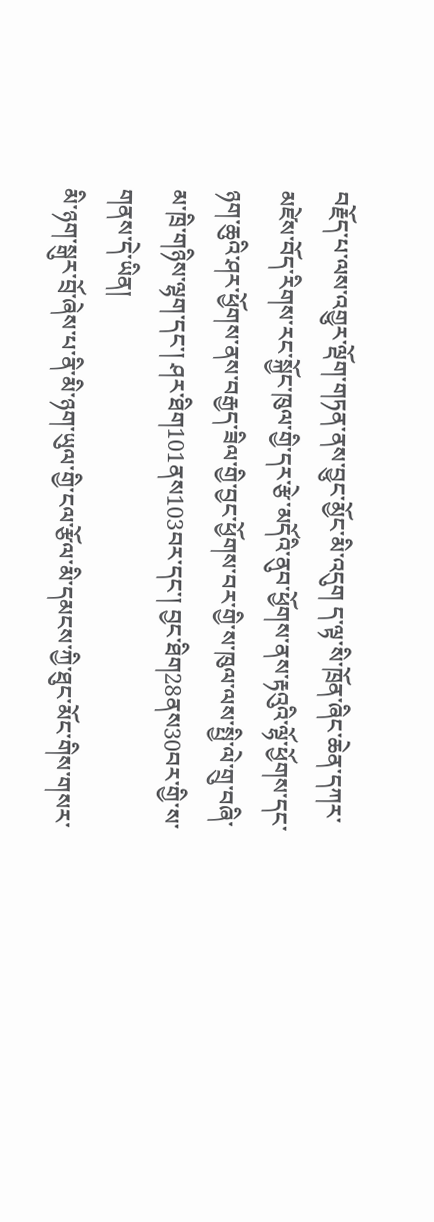བརྗོད་པ་ལས་འགྱུར་ལྡོག་གཏན་ནས་བྱུང་མྱོང་མི་འདུག ད་ལྟ་སི་ཁྲོན་ཞིང་ཆེན་དཀར་མཛེས་བོད་རིགས་རང་སྐྱོང་ཁུལ་གྱི་དར་རྩེ་མདོའི་ནུབ་ཕྱོགས་ནས་རྟའུའི་ལྷོ་ཕྱོགས་དང་ཉག་ཆུའི་ཤར་ཕྱོགས་ནས་བརྒྱད་ཟིལ་གྱི་བྱང་ཕྱོགས་བར་གྱི་ས་ཁུལ་ལས་སྤྱི་ལེ་གྲུ་བཞི་མ་ཁྲི་གཉིས་ལྷག་དང་། ཤར་ཐིག101ནས103བར་དང་། བྱང་ཐིག28ནས30བར་གྱི་ས་གནས་དེ་ཡིན།
མི་ཉག་སྒུར་བྲོ་ཞེས་པ་ནི་མི་ཉག་ཡུལ་གྱི་ངལ་རྩོལ་མི་དམངས་ཀྱི་ཐུང་མོང་གིས་གསར་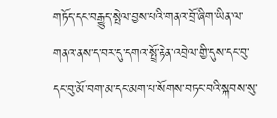གཏོད་དང་བརྒྱུད་སྤེལ་བྱས་པའི་གནའ་བྲོ་ཞིག་ཡིན་ལ་གནའ་ནས་ད་བར་དུ་དགའ་སྤྲོ་རྟེན་འབྲེལ་གྱི་དུས་དང་བུ་དང་བུ་མོ་བག་མ་དང་མག་པ་སོགས་བཏང་བའི་སྐབས་སུ་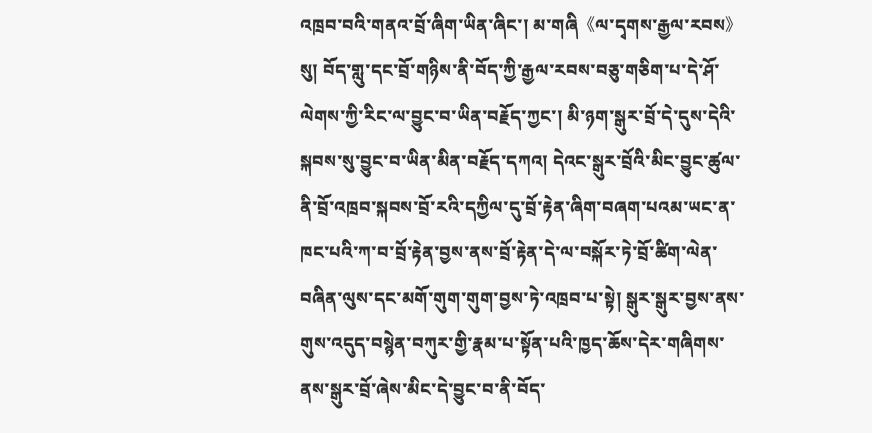འཁྲབ་བའི་གནའ་བྲོ་ཞིག་ཡིན་ཞིང་། མ་གཞི《ལ་དྭགས་རྒྱལ་རབས》སུ། བོད་གླུ་དང་བྲོ་གཉིས་ནི་བོད་ཀྱི་རྒྱལ་རབས་བཅུ་གཅིག་པ་དེ་ཤོ་ལེགས་ཀྱི་རིང་ལ་བྱུང་བ་ཡིན་བརྗོད་ཀྱང་། མི་ཉག་སྒུར་བྲོ་དེ་དུས་དེའི་སྐབས་སུ་བྱུང་བ་ཡིན་མིན་བརྗོད་དཀའ། དེའང་སྒུར་བྲོའི་མིང་བྱུང་ཚུལ་ནི་བྲོ་འཁྲབ་སྐབས་བྲོ་རའི་དཀྱིལ་དུ་བྲོ་རྟེན་ཞིག་བཞག་པའམ་ཡང་ན་ཁང་པའི་ཀ་བ་བྲོ་རྟེན་བྱས་ནས་བྲོ་རྟེན་དེ་ལ་བསྐོར་ཏེ་བྲོ་ཚིག་ལེན་བཞིན་ལུས་དང་མགོ་གུག་གུག་བྱས་ཏེ་འཁྲབ་པ་སྟེ། སྒུར་སྒུར་བྱས་ནས་གུས་འདུད་བསྙེན་བཀུར་གྱི་རྣམ་པ་སྟོན་པའི་ཁྱད་ཆོས་དེར་གཞིགས་ནས་སྒུར་བྲོ་ཞེས་མིང་དེ་བྱུང་བ་ནི་བོད་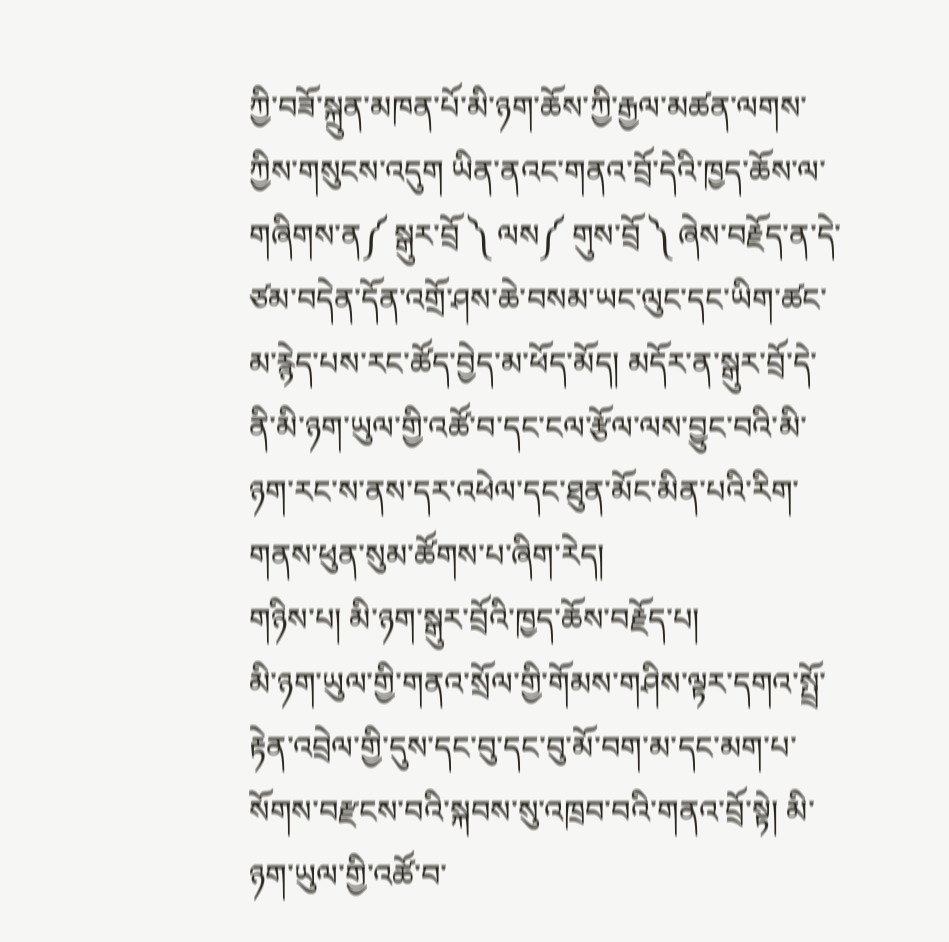ཀྱི་བཟོ་སྐྲུན་མཁན་པོ་མི་ཉག་ཆོས་ཀྱི་རྒྱལ་མཚན་ལགས་ཀྱིས་གསུངས་འདུག ཡིན་ནའང་གནའ་བྲོ་དེའི་ཁྱད་ཆོས་ལ་གཞིགས་ན༼ སྒུར་བྲོ ༽ ལས༼ གུས་བྲོ ༽ ཞེས་བརྗོད་ན་དེ་ཙམ་བདེན་དོན་འགྲོ་ཤས་ཆེ་བསམ་ཡང་ལུང་དང་ཡིག་ཚང་མ་རྙེད་པས་རང་ཚོད་བྱེད་མ་ཕོད་མོད། མདོར་ན་སྒུར་བྲོ་དེ་ནི་མི་ཉག་ཡུལ་གྱི་འཚོ་བ་དང་ངལ་རྩོལ་ལས་བྱུང་བའི་མི་ཉག་རང་ས་ནས་དར་འཕེལ་དང་ཐུན་མོང་མིན་པའི་རིག་གནས་ཕུན་སུམ་ཚོགས་པ་ཞིག་རེད།
གཉིས་པ། མི་ཉག་སྒུར་བྲོའི་ཁྱད་ཆོས་བརྗོད་པ།
མི་ཉག་ཡུལ་གྱི་གནའ་སྲོལ་གྱི་གོམས་གཤིས་ལྟར་དགའ་སྤྲོ་རྟེན་འབྲེལ་གྱི་དུས་དང་བུ་དང་བུ་མོ་བག་མ་དང་མག་པ་སོགས་བརྫངས་བའི་སྐབས་སུ་འཁྲབ་བའི་གནའ་བྲོ་སྟེ། མི་ཉག་ཡུལ་གྱི་འཚོ་བ་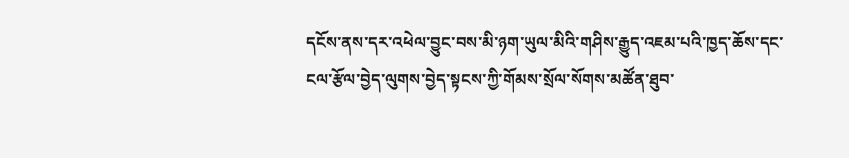དངོས་ནས་དར་འཕེལ་བྱུང་བས་མི་ཉག་ཡུལ་མིའི་གཤིས་རྒྱུད་འཇམ་པའི་ཁྱད་ཆོས་དང་ངལ་རྩོལ་བྱེད་ལུགས་བྱེད་སྟངས་ཀྱི་གོམས་སྲོལ་སོགས་མཚོན་ཐུབ་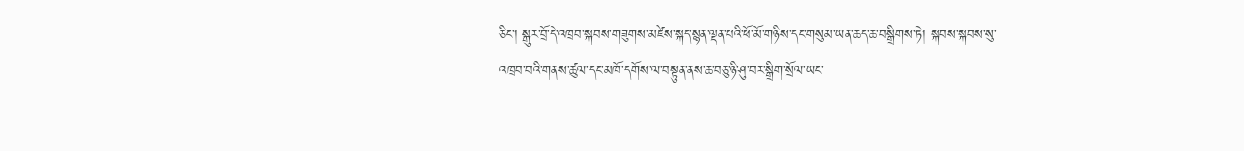ཅིང་། སྒུར་བྲོ་དེ་འཁྲབ་སྐབས་གཟུགས་མཛེས་སྐད་སྙན་ལྡན་པའི་ཕོ་མོ་གཉིས་དང་གསུམ་ཡན་ཆད་ཆ་བསྒྲིགས་ཏེ། སྐབས་སྐབས་སུ་འཁྲབ་བའི་གནས་ཚུལ་དང་མཁོ་དགོས་ལ་བསྟུན་ནས་ཆ་བཅུ་ཉི་ཤུ་བར་སྒྲིག་སྲོལ་ཡང་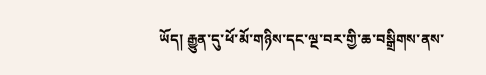ཡོད། རྒྱུན་དུ་ཕོ་མོ་གཉིས་དང་ལྔ་བར་གྱི་ཆ་བསྒྲིགས་ནས་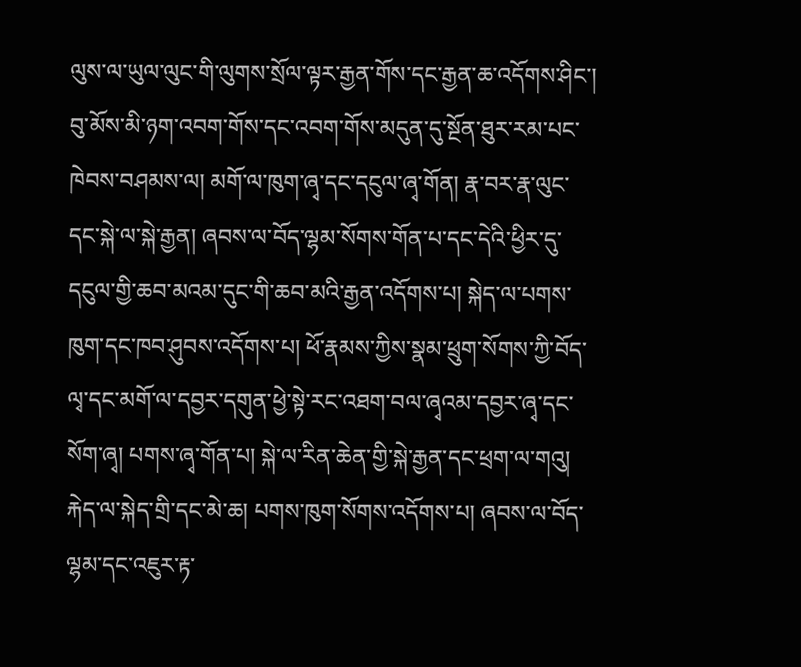ལུས་ལ་ཡུལ་ལུང་གི་ལུགས་སྲོལ་ལྟར་རྒྱན་གོས་དང་རྒྱན་ཆ་འདོགས་ཤིང་། བུ་མོས་མི་ཉག་འབག་གོས་དང་འབག་གོས་མདུན་དུ་སྔོན་ཐུར་རམ་པང་ཁེབས་བཤམས་ལ། མགོ་ལ་ཁུག་ཞྭ་དང་དངུལ་ཞྭ་གོན། རྣ་བར་རྣ་ལུང་དང་སྐེ་ལ་སྐེ་རྒྱན། ཞབས་ལ་བོད་ལྷམ་སོགས་གོན་པ་དང་དེའི་ཕྱིར་དུ་དངུལ་གྱི་ཆབ་མའམ་དུང་གི་ཆབ་མའི་རྒྱན་འདོགས་པ། སྐེད་ལ་པགས་ཁུག་དང་ཁབ་ཤུབས་འདོགས་པ། ཕོ་རྣམས་ཀྱིས་སྣམ་ཕྲུག་སོགས་ཀྱི་བོད་ལྭ་དང་མགོ་ལ་དབྱར་དགུན་ཕྱེ་སྟེ་རང་འཐག་བལ་ཞྭའམ་དབྱར་ཞྭ་དང་སོག་ཞྭ། པགས་ཞྭ་གོན་པ། སྐེ་ལ་རིན་ཆེན་གྱི་སྐེ་རྒྱན་དང་ཕྲག་ལ་གའུ། རྐེད་ལ་སྐེད་གྲི་དང་མེ་ཆ། པགས་ཁུག་སོགས་འདོགས་པ། ཞབས་ལ་བོད་ལྷམ་དང་འཇུར་རྟ་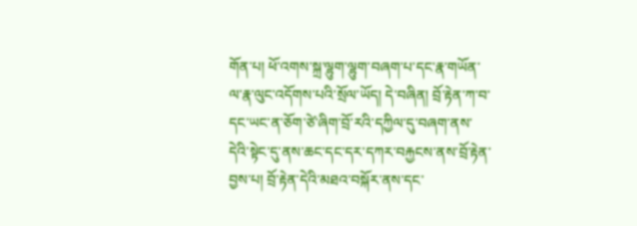གོན་པ། ཕོ་འགས་སྐྲ་ལྷུག་ལྷུག་བཞག་པ་དང་རྣ་གཡོན་ལ་རྣ་ལུང་འདོགས་པའི་སྲོལ་ཡོད། དེ་བཞིན། བྲོ་རྟེན་ཀ་བ་དང་ཡང་ན་ཅོག་ཙེ་ཞིག་བྲོ་རའི་དཀྱིལ་དུ་བཞག་ནས་དེའི་སྟེང་དུ་ནས་ཆང་དང་དར་དཀར་བརྐྱངས་ནས་བྲོ་རྟེན་བྱས་པ། བྲོ་རྟེན་དེའི་མཐའ་བསྐོར་ནས་དང་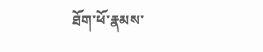ཐོག་ཕོ་རྣམས་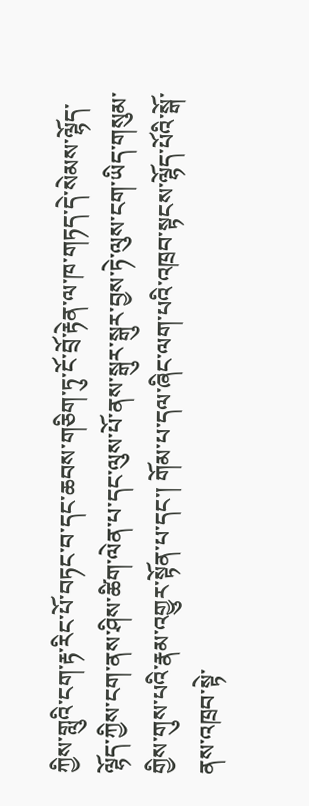ཀྱིས་གླུའི་ངག་རྟ་རིང་པོ་བཏང་བ་དང་ཆབས་གཅིག་ཏུ་ངོ་བྲོ་རྟེན་ལ་ཁ་གཏད་དེ་སེམས་ལྷོད་ལྷོད་ཀྱིས་ངག་ནས་ཤིས་ཚིག་ལེན་པ་དང་ལུས་པོ་ནས་སྒུར་སྒུར་བྱས་ཏེ་ལུས་ངག་ཡིད་གསུམ་གྱིས་གུས་པའི་རྣམ་འགྱུར་སྟོན་པ་དང་། གོམ་པ་དལ་ཞིང་ལག་པའི་འཁྲབ་སྟངས་ལྷོད་པོའི་སྒོ་ནས་འཁྲབ་སྟེ་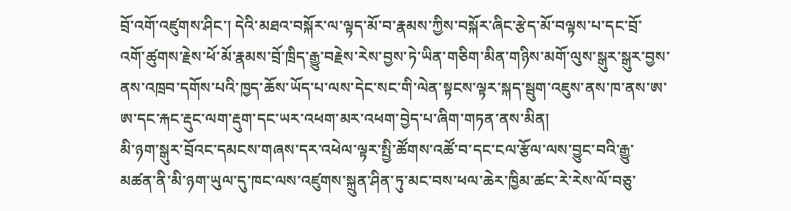བྲོ་འགོ་འཛུགས་ཤིང་། དེའི་མཐའ་བསྐོར་ལ་ལྟད་མོ་བ་རྣམས་ཀྱིས་བསྐོར་ཞིང་རྩེད་མོ་བལྟས་པ་དང་བྲོ་འགོ་ཚུགས་རྗེས་ཕོ་མོ་རྣམས་བྲོ་ཁྲིད་རྒྱུ་བརྗེས་རེས་བྱས་ཏེ་ཡིན་གཅིག་མིན་གཉིས་མགོ་ལུས་སྒུར་སྒུར་བྱས་ནས་འཁྲབ་དགོས་པའི་ཁྱད་ཆོས་ཡོད་པ་ལས་དེང་སང་གི་ལེན་སྟངས་ལྟར་སྐད་སྦུག་འཇུས་ནས་ཁ་ནས་ཨ་ཨ་དང་རྐང་རྡུང་ལག་རྡུག་དང་ཡར་འཕག་མར་འཕག་བྱེད་པ་ཞིག་གཏན་ནས་མིན།
མི་ཉག་སྒུར་བྲོའང་དམངས་གཞས་དར་འཕེལ་ལྟར་སྤྱི་ཚོགས་འཚོ་བ་དང་ངལ་རྩོལ་ལས་བྱུང་བའི་རྒྱུ་མཚན་ནི་མི་ཉག་ཡུལ་དུ་ཁང་ལས་འཛུགས་སྐྲུན་ཤིན་ཏུ་མང་བས་ཕལ་ཆེར་ཁྱིམ་ཚང་རེ་རེས་ལོ་བཅུ་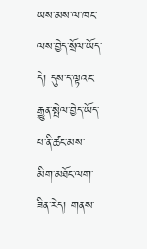ཡས་མས་ལ་ཁང་ལས་བྱེད་སྲོལ་ཡོད་དེ། དུས་ད་ལྟའང་རྒྱུན་སྤེལ་བྱེད་ཡོད་པ་ནི་ཚང་མས་མིག་མཐོང་ལག་ཟིན་རེད། གནས་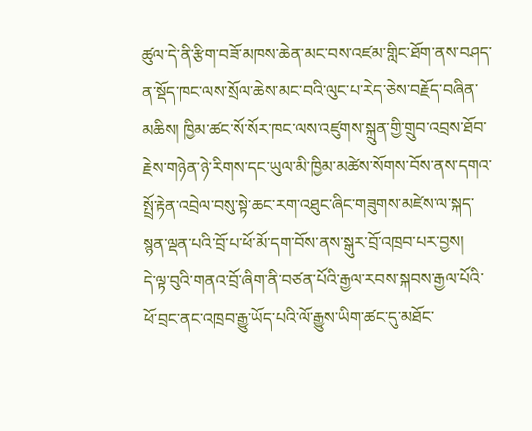ཚུལ་དེ་ནི་རྩིག་བཟོ་མཁས་ཆེན་མང་བས་འཛམ་གླིང་ཐོག་ནས་བཤད་ན་སྡོད་ཁང་ལས་སྲོལ་ཆེས་མང་བའི་ལུང་པ་རེད་ཅེས་བརྗོད་བཞིན་མཆིས། ཁྱིམ་ཚང་སོ་སོར་ཁང་ལས་འཛུགས་སྐྲུན་གྱི་གྲུབ་འབྲས་ཐོབ་རྗེས་གཉེན་ཉེ་རིགས་དང་ཡུལ་མི་ཁྱིམ་མཚེས་སོགས་བོས་ནས་དགའ་སྤྲོ་རྟེན་འབྲེལ་བསུ་སྟེ་ཆང་རག་འཐུང་ཞིང་གཟུགས་མཛེས་ལ་སྐད་སྙན་ལྡན་པའི་བྲོ་པ་ཕོ་མོ་དག་བོས་ནས་སྒུར་བྲོ་འཁྲབ་པར་བྱས།
དེ་ལྟ་བུའི་གནའ་བྲོ་ཞིག་ནི་བཙན་པོའི་རྒྱལ་རབས་སྐབས་རྒྱལ་པོའི་ཕོ་བྲང་ནང་འཁྲབ་རྒྱུ་ཡོད་པའི་ལོ་རྒྱུས་ཡིག་ཚང་དུ་མཐོང་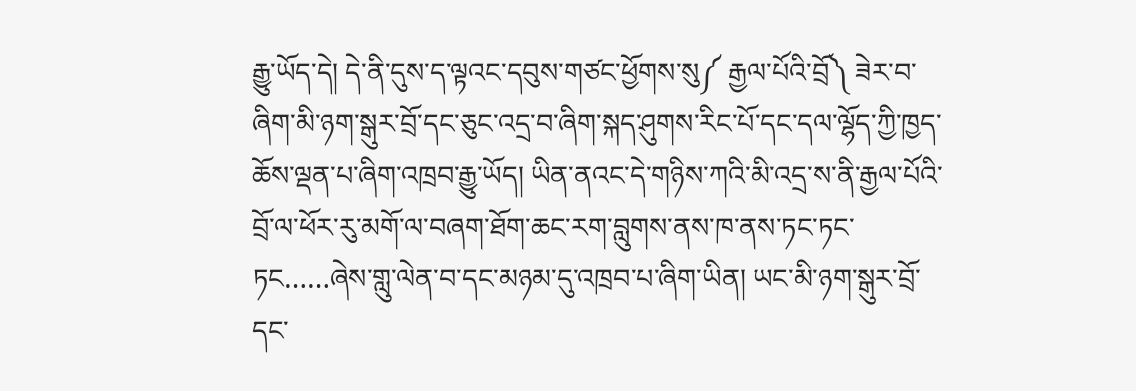རྒྱུ་ཡོད་དེ། དེ་ནི་དུས་ད་ལྟའང་དབུས་གཙང་ཕྱོགས་སུ༼ རྒྱལ་པོའི་བྲོ༽ ཟེར་བ་ཞིག་མི་ཉག་སྒུར་བྲོ་དང་ཅུང་འདྲ་བ་ཞིག་སྐད་ཤུགས་རིང་པོ་དང་དལ་ལྷོད་ཀྱི་ཁྱད་ཆོས་ལྡན་པ་ཞིག་འཁྲབ་རྒྱུ་ཡོད། ཡིན་ནའང་དེ་གཉིས་ཀའི་མི་འདྲ་ས་ནི་རྒྱལ་པོའི་བྲོ་ལ་ཕོར་རུ་མགོ་ལ་བཞག་ཐོག་ཆང་རག་བླུགས་ནས་ཁ་ནས་ཏང་ཏང་ཏང……ཞེས་གླུ་ལེན་བ་དང་མཉམ་དུ་འཁྲབ་པ་ཞིག་ཡིན། ཡང་མི་ཉག་སྒུར་བྲོ་དང་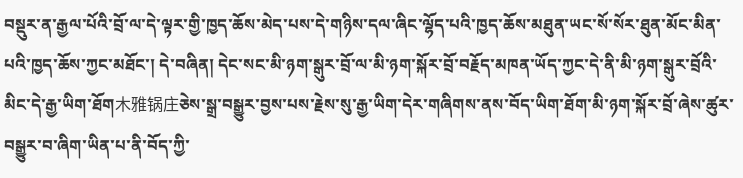བསྡུར་ན་རྒྱལ་པོའི་བྲོ་ལ་དེ་ལྟར་གྱི་ཁྱད་ཆོས་མེད་པས་དེ་གཉིས་དལ་ཞིང་ལྷོད་པའི་ཁྱད་ཆོས་མཐུན་ཡང་སོ་སོར་ཐུན་མོང་མིན་པའི་ཁྱད་ཆོས་ཀྱང་མཐོང་། དེ་བཞིན། དེང་སང་མི་ཉག་སྒུར་བྲོ་ལ་མི་ཉག་སྐོར་བྲོ་བརྗོད་མཁན་ཡོད་ཀྱང་དེ་ནི་མི་ཉག་སྒུར་བྲོའི་མིང་དེ་རྒྱ་ཡིག་ཐོག木雅锅庄ཅེས་སྒྲ་བསྒྱུར་བྱས་པས་རྗེས་སུ་རྒྱ་ཡིག་དེར་གཞིགས་ནས་བོད་ཡིག་ཐོག་མི་ཉག་སྐོར་བྲོ་ཞེས་ཚུར་བསྒྱུར་བ་ཞིག་ཡིན་པ་ནི་བོད་ཀྱི་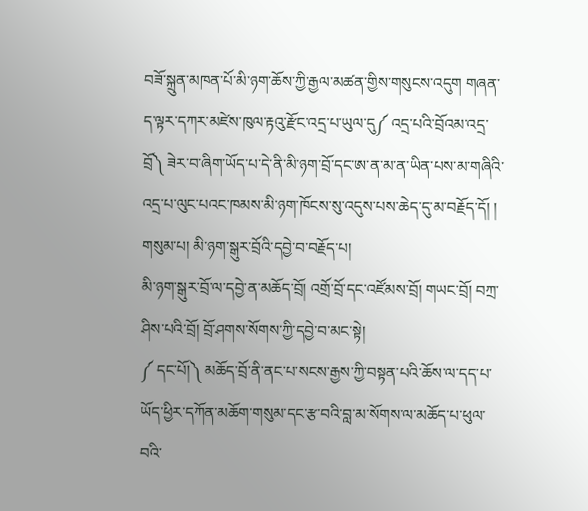བཟོ་སྐྲུན་མཁན་པོ་མི་ཉག་ཆོས་ཀྱི་རྒྱལ་མཚན་གྱིས་གསུངས་འདུག གཞན་ད་ལྟར་དཀར་མཛེས་ཁུལ་རྟའུ་རྫོང་འདྲ་པ་ཡུལ་དུ༼ འདྲ་པའི་བྲོའམ་འདྲ་བྲོ༽ ཟེར་བ་ཞིག་ཡོད་པ་དེ་ནི་མི་ཉག་བྲོ་དང་ཨ་ན་མ་ན་ཡིན་པས་མ་གཞིའི་འདྲ་པ་ལུང་པའང་ཁམས་མི་ཉག་ཁོངས་སུ་འདུས་པས་ཆེད་དུ་མ་བརྗོད་དོ། །
གསུམ་པ། མི་ཉག་སྒུར་བྲོའི་དབྱེ་བ་བརྗོད་པ།
མི་ཉག་སྒུར་བྲོ་ལ་དབྱེ་ན་མཆོད་བྲོ། འགྲོ་བྲོ་དང་འཛོམས་བྲོ། གཡང་བྲོ། བཀྲ་ཤིས་པའི་བྲོ། བྲོ་ཤགས་སོགས་ཀྱི་དབྱེ་བ་མང་སྟེ།
༼ དང་པོ།༽ མཆོད་བྲོ་ནི་ནང་པ་སངས་རྒྱས་ཀྱི་བསྟན་པའི་ཆོས་ལ་དད་པ་ཡོད་ཕྱིར་དཀོན་མཆོག་གསུམ་དང་རྩ་བའི་བླ་མ་སོགས་ལ་མཆོད་པ་ཕུལ་བའི་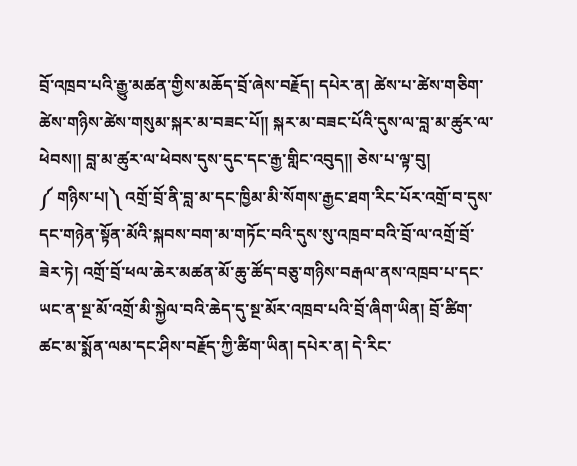བྲོ་འཁྲབ་པའི་རྒྱུ་མཚན་གྱིས་མཆོད་བྲོ་ཞེས་བརྗོད། དཔེར་ན། ཚེས་པ་ཚེས་གཅིག་ཚེས་གཉིས་ཚེས་གསུམ་སྐར་མ་བཟང་པོ།། སྐར་མ་བཟང་པོའི་དུས་ལ་བླ་མ་ཚུར་ལ་ཕེབས།། བླ་མ་ཚུར་ལ་ཕེབས་དུས་དུང་དང་རྒྱ་གླིང་འབུད།། ཅེས་པ་ལྟ་བུ།
༼ གཉིས་པ།༽ འགྲོ་བྲོ་ནི་བླ་མ་དང་ཁྱིམ་མི་སོགས་རྒྱང་ཐག་རིང་པོར་འགྲོ་བ་དུས་དང་གཉེན་སྟོན་མོའི་སྐབས་བག་མ་གཏོང་བའི་དུས་སུ་འཁྲབ་བའི་བྲོ་ལ་འགྲོ་བྲོ་ཟེར་ཏེ། འགྲོ་བྲོ་ཕལ་ཆེར་མཚན་མོ་ཆུ་ཚོད་བཅུ་གཉིས་བརྒལ་ནས་འཁྲབ་པ་དང་ཡང་ན་སྔ་མོ་འགྲོ་མི་སྐྱེལ་བའི་ཆེད་དུ་སྔ་མོར་འཁྲབ་པའི་བྲོ་ཞིག་ཡིན། བྲོ་ཚིག་ཚང་མ་སྨོན་ལམ་དང་ཤིས་བརྗོད་ཀྱི་ཚིག་ཡིན། དཔེར་ན། དེ་རིང་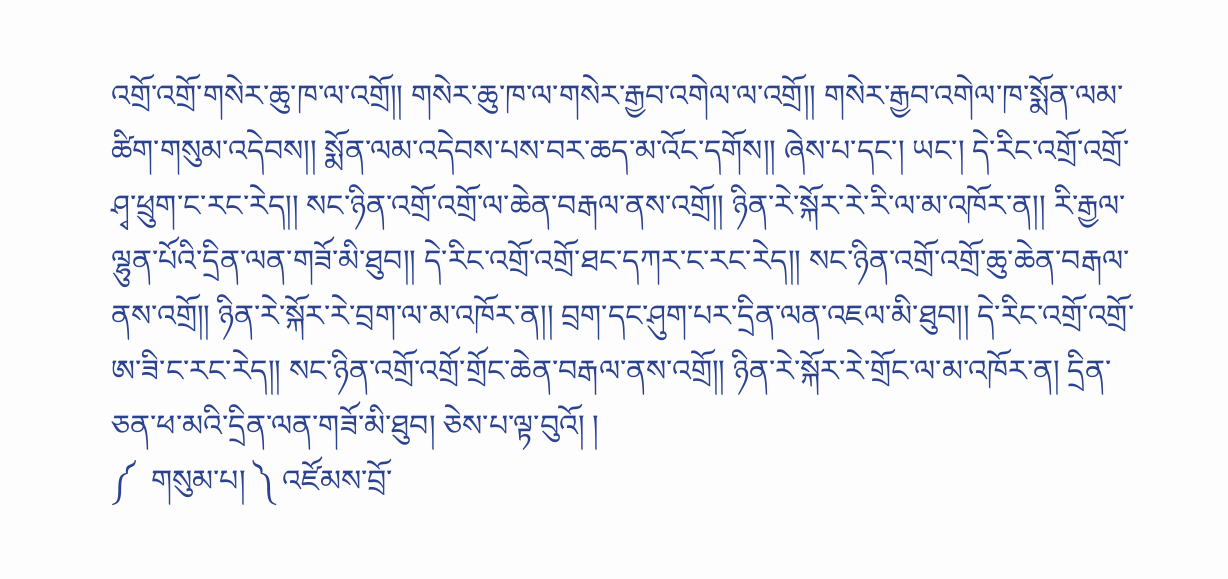འགྲོ་འགྲོ་གསེར་ཆུ་ཁ་ལ་འགྲོ།། གསེར་ཆུ་ཁ་ལ་གསེར་རྒྱབ་འགེལ་ལ་འགྲོ།། གསེར་རྒྱབ་འགེལ་ཁ་སྨོན་ལམ་ཚིག་གསུམ་འདེབས།། སྨོན་ལམ་འདེབས་པས་བར་ཆད་མ་འོང་དགོས།། ཞེས་པ་དང་། ཡང་། དེ་རིང་འགྲོ་འགྲོ་ཤྭ་ཕྲུག་ང་རང་རེད།། སང་ཉིན་འགྲོ་འགྲོ་ལ་ཆེན་བརྒལ་ནས་འགྲོ།། ཉིན་རེ་སྐོར་རེ་རི་ལ་མ་འཁོར་ན།། རི་རྒྱལ་ལྷུན་པོའི་དྲིན་ལན་གཟོ་མི་ཐུབ།། དེ་རིང་འགྲོ་འགྲོ་ཐང་དཀར་ང་རང་རེད།། སང་ཉིན་འགྲོ་འགྲོ་ཆུ་ཆེན་བརྒལ་ནས་འགྲོ།། ཉིན་རེ་སྐོར་རེ་བྲག་ལ་མ་འཁོར་ན།། བྲག་དང་ཤུག་པར་དྲིན་ལན་འཇལ་མི་ཐུབ།། དེ་རིང་འགྲོ་འགྲོ་ཨ་ཟི་ང་རང་རེད།། སང་ཉིན་འགྲོ་འགྲོ་གྲོང་ཆེན་བརྒལ་ནས་འགྲོ།། ཉིན་རེ་སྐོར་རེ་གྲོང་ལ་མ་འཁོར་ན། དྲིན་ཅན་ཕ་མའི་དྲིན་ལན་གཟོ་མི་ཐུབ། ཅེས་པ་ལྟ་བུའོ། །
༼  གསུམ་པ། ༽ འཛོམས་བྲོ་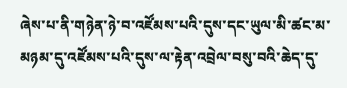ཞེས་པ་ནི་གཉེན་ཉེ་བ་འཛོམས་པའི་དུས་དང་ཡུལ་མི་ཚང་མ་མཉམ་དུ་འཛོམས་པའི་དུས་ལ་རྟེན་འབྲེལ་བསུ་བའི་ཆེད་དུ་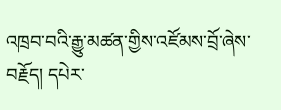འཁྲབ་བའི་རྒྱུ་མཚན་གྱིས་འཛོམས་བྲོ་ཞེས་བརྗོད། དཔེར་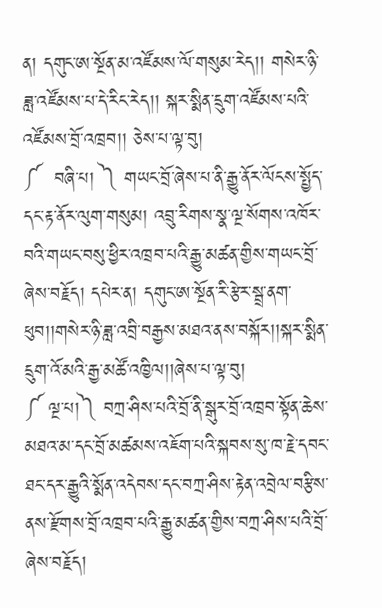ན། དགུང་ཨ་སྔོན་མ་འཛོམས་ལོ་གསུམ་རེད།། གསེར་ཉི་ཟླ་འཛོམས་པ་དེ་རིང་རེད།། སྐར་སྨིན་དྲུག་འཛོམས་པའི་འཛོམས་བྲོ་འཁྲབ།། ཅེས་པ་ལྟ་བུ།
༼  བཞི་པ། ༽ གཡང་བྲོ་ཞེས་པ་ནི་རྒྱུ་ནོར་ལོངས་སྤྱོད་དང་རྟ་ནོར་ལུག་གསུམ། འབྲུ་རིགས་སྣ་ལྔ་སོགས་འཁོར་བའི་གཡང་བསུ་ཕྱིར་འཁྲབ་པའི་རྒྱུ་མཚན་གྱིས་གཡང་བྲོ་ཞེས་བརྗོད། དཔེར་ན། དགུང་ཨ་སྔོན་རི་རྩེར་སྦྲ་ནག་ཕུབ།།གསེར་ཉི་ཟླ་འབྲི་བརྒྱས་མཐའ་ནས་བསྐོར།།སྐར་སྨིན་དྲུག་འོ་མའི་རྒྱ་མཚོ་འཁྱིལ།།ཞེས་པ་ལྟ་བུ།
༼ ལྔ་པ།༽ བཀྲ་ཤིས་པའི་བྲོ་ནི་སྒུར་བྲོ་འཁྲབ་སྟོན་ཆེས་མཐའ་མ་དང་བྲོ་མཚམས་འཇོག་པའི་སྐབས་སུ་ཁ་རྗེ་དབང་ཐང་དར་རྒྱུའི་སྨོན་འདེབས་དང་བཀྲ་ཤིས་རྟེན་འབྲེལ་བརྩིས་ནས་རྫོགས་བྲོ་འཁྲབ་པའི་རྒྱུ་མཚན་གྱིས་བཀྲ་ཤིས་པའི་བྲོ་ཞེས་བརྗོད།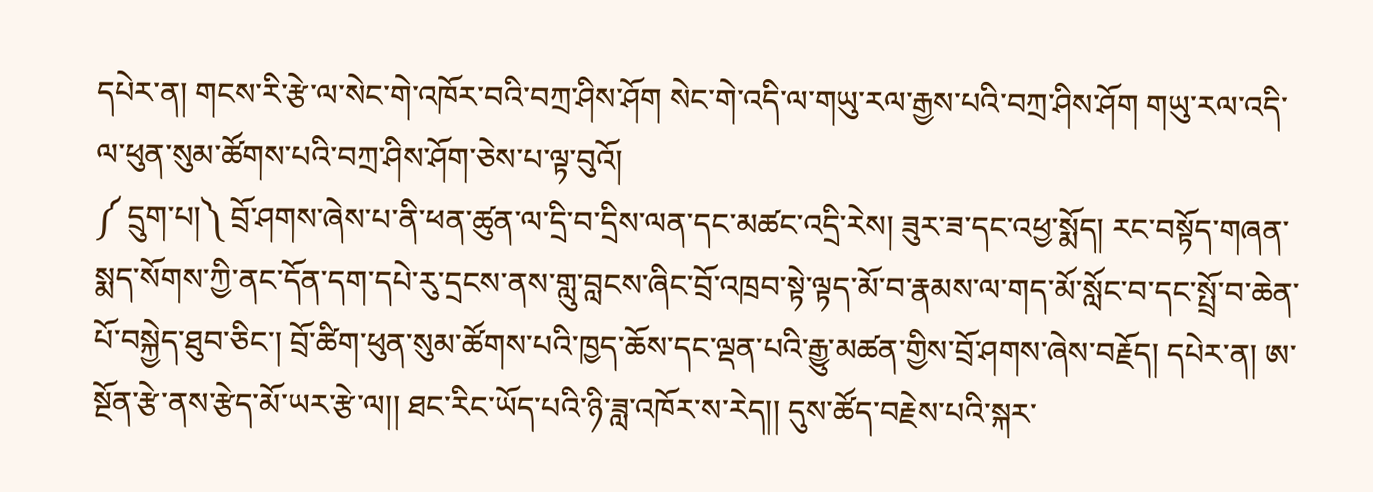དཔེར་ན། གངས་རི་རྩེ་ལ་སེང་གེ་འཁོར་བའི་བཀྲ་ཤིས་ཤོག སེང་གེ་འདི་ལ་གཡུ་རལ་རྒྱས་པའི་བཀྲ་ཤིས་ཤོག གཡུ་རལ་འདི་ལ་ཕུན་སུམ་ཚོགས་པའི་བཀྲ་ཤིས་ཤོག་ཅེས་པ་ལྟ་བུའོ།
༼ དྲུག་པ།༽ བྲོ་ཤགས་ཞེས་པ་ནི་ཕན་ཚུན་ལ་དྲི་བ་དྲིས་ལན་དང་མཚང་འདྲི་རེས། ཟུར་ཟ་དང་འཕྱ་སྨོད། རང་བསྟོད་གཞན་སྨད་སོགས་ཀྱི་ནང་དོན་དག་དཔེ་རུ་དྲངས་ནས་གླུ་བླངས་ཞིང་བྲོ་འཁྲབ་སྟེ་ལྟད་མོ་བ་རྣམས་ལ་གད་མོ་སློང་བ་དང་སྤྲོ་བ་ཆེན་པོ་བསྐྱེད་ཐུབ་ཅིང་། བྲོ་ཚིག་ཕུན་སུམ་ཚོགས་པའི་ཁྱད་ཆོས་དང་ལྡན་པའི་རྒྱུ་མཚན་གྱིས་བྲོ་ཤགས་ཞེས་བརྗོད། དཔེར་ན། ཨ་སྔོན་རྩེ་ནས་རྩེད་མོ་ཡར་རྩེ་ལ།། ཐང་རིང་ཡོད་པའི་ཉི་ཟླ་འཁོར་ས་རེད།། དུས་ཚོད་བརྗེས་པའི་སྐར་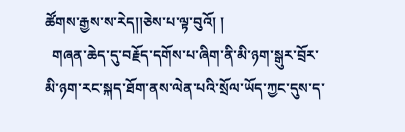ཚོགས་རྒྱས་ས་རེད།།ཅེས་པ་ལྟ་བུའོ། །
  གཞན་ཆེད་དུ་བརྗོད་དགོས་པ་ཞིག་ནི་མི་ཉག་སྒུར་བྲོར་མི་ཉག་རང་སྐད་ཐོག་ནས་ལེན་པའི་སྲོལ་ཡོད་ཀྱང་དུས་ད་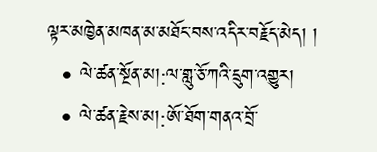ལྟར་མཁྱེན་མཁན་མ་མཐོང་བས་འདིར་བརྗོད་མེད། །
  • ལེ་ཚན་སྔོན་མ།:ལ་གླུ་ཅོ་ཀའི་དྲུག་འགྱུར།
  • ལེ་ཚན་རྗེས་མ།:ཨོ་ཐོག་གནའ་བྲོ་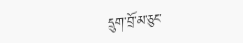དྲུག་བྲོ་མ་ཅུང་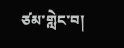ཙམ་གླེང་བ།